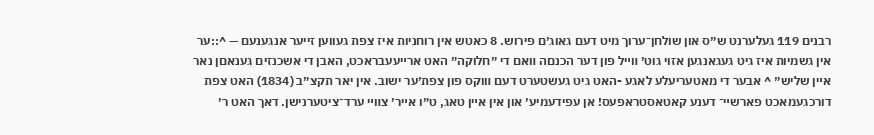רבנים 119 געלערנט ש״ס און שולחן־ערוך מיט דעם גאוג׳ם פירוש. 8 כאטש אין רוחניות איז צפת געווען זייער אנגענעם — ^::ער אין גשמיות איז גיט געגאנגען אזוי גוט׳ װײל פון דער הכנםה װאם די ״חלוקה״ האט ארײעעבראכט, האבן די אשכנזים גענאםן נאר אײן שליש״ ^ אבער די מאטעריעלע לאגע -האט גיט געשטערט דעם װוקס פון צפת׳ער ישוב. אין יאר תקצ״ב (1834) האט צפת דורכגעמאכט פארשײ־ דענע קאטאסטראפעס! אן עפידעמיע׳ און אין אײן טאג, ט״ו אײר׳ צװײ ערד־ציטערנישן. דאך האט ר׳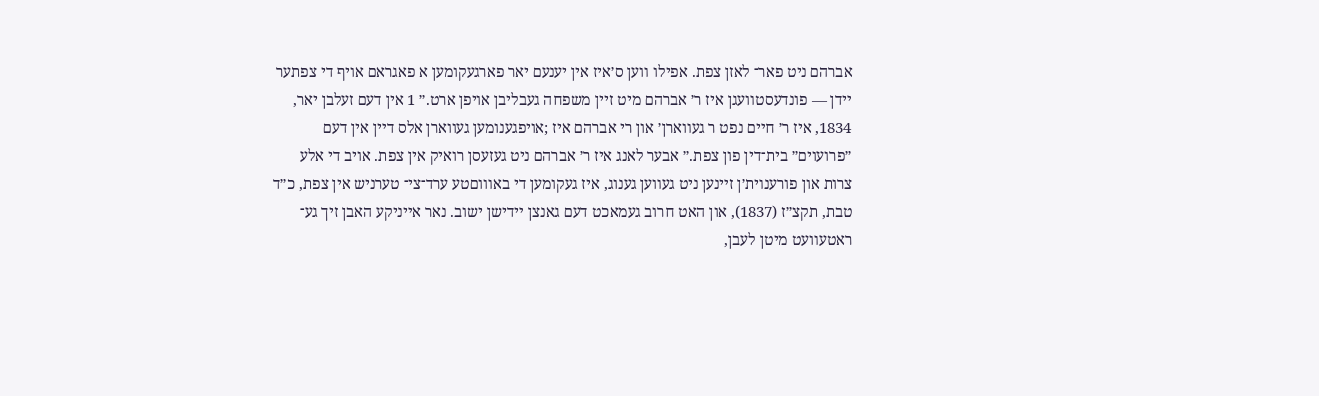אברהם ניט פאר־ לאזן צפת. אפילו װען ס׳איז אין יענעם יאר פארגעקומען א פאגראם אויף די צפתער ײדן — פונדעסטװעגן איז ר׳ אברהם מיט זיין משפחה געבליבן אויפן ארט.״ 1 אין דעם זעלבן יאר, 1834, איז ר׳ חײם נפט ר געװארן׳ און רי אברהם איז ;אויפגענומען געווארן אלס דײן אין דעם ״פרועוים״ בית־דין פון צפת.״ אבער לאנג איז ר׳ אברהם ניט געזעסן רואיק אין צפת. אויב די אלע צרות און פורענױת׳ן זײנען ניט געװען גענוג, איז געקומען די באװוםטע ערד־צי־ טערניש אין צפת, כ״ד טבת, תקצ״ז (1837), און האט חרוב געמאכט דעם גאנצן ײדישן ישוב. נאר אײניקע האבן זיך גע־ ראטעװעט מיטן לעבן,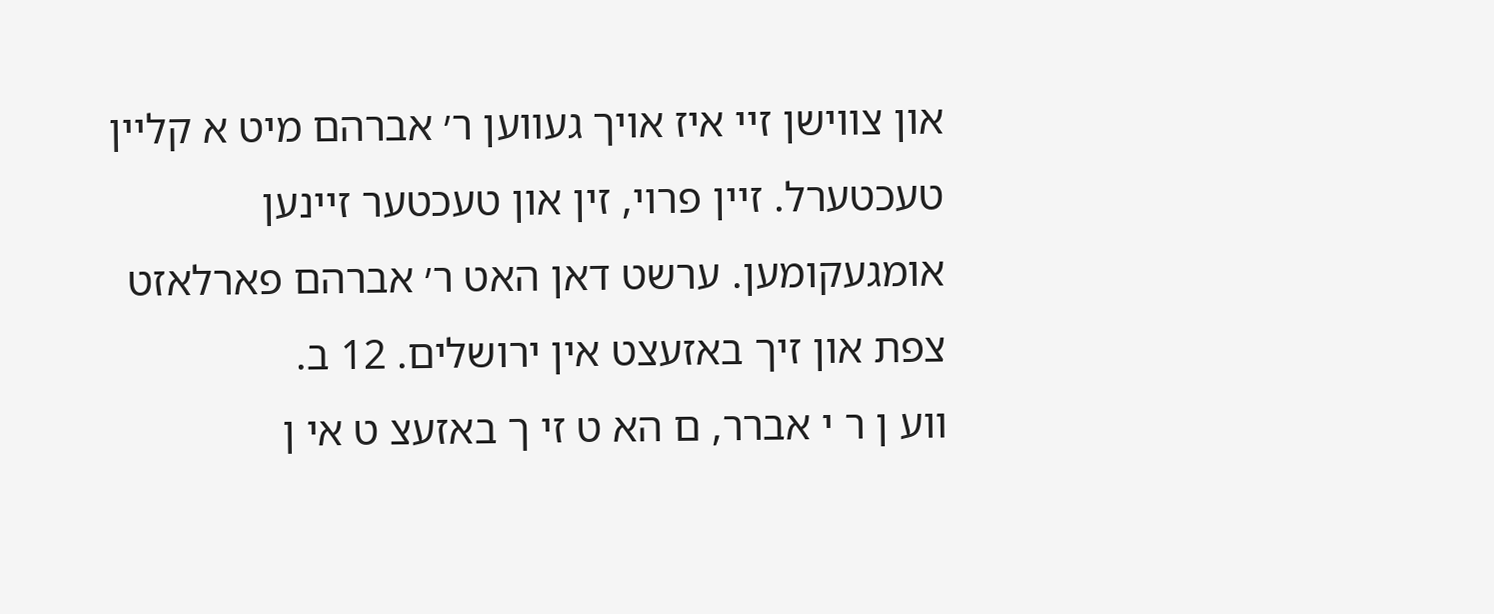און צװישן זיי איז אויך געװען ר׳ אברהם מיט א קלײן טעכטערל. זײן פרוי, זין און טעכטער זײנען אומגעקומען. ערשט דאן האט ר׳ אברהם פארלאזט צפת און זיך באזעצט אין ירושלים. 12 ב.
װע ן ר י אברר, ם הא ט זי ך באזעצ ט אי ן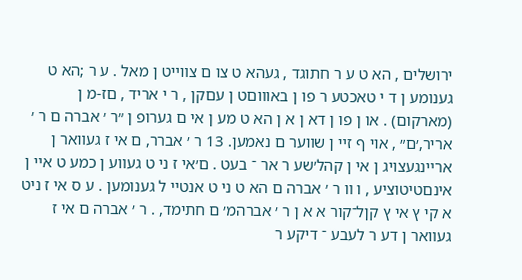ירושלים , הא ט ע ר חתוגד , געהא ט צו ם צװײט ן מאל . ע ר ;הא ט גענומע ן ד י טאכטע ר פו ן באוװםט ן עםקן , ר י אריד , םז-מ ן (מארקום) . או ן פו ן דא ן א ן הא ט מע ן אי ם גערופ ן ״ר ׳ אברה ם ר ׳ אריר,׳ם״ , אוי ף זײ ן שװער ם נאמען. 13 ר ׳ אברר, ם אי ז געװאר ן ארײנגעצויג ן אי ן קהל׳שע ר אר ־ בעט . ם׳אי ז ני ט געװע ן כמע ט אײ ן אינםטיטוציע , ו װ ר ׳ אברה ם הא ט ני ט אנטײ ל גענומען . ע ס אי ז ניט א קי ץ אי ץ קןל־קור א א ן ר ׳ אברהמ׳ ם חתימד, . ר ׳ אברה ם אי ז געװאר ן דע ר לעבע ־ דיקע ר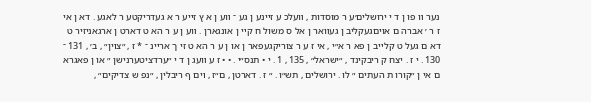נער װ פו ן ד י ירושלים׳ע ר מוסדות , װעלכ ע זײנע ן גע ־ װע ן א ץ זײע ר א געדריקטע ר לאגע . דא ן אי ז ר ׳ אברה ם אויםגעקליב ן געװאר ן אל ס משול ח קײ ן אונגארן . װע ן ע ר הא ט דארט ן ארגאניזיר ט דא ם געל ט קלײב ן פא ר א״י , אי ז ע ר צוריקגעפאר ן או ן ע ר הא ט זי ך ארײנ ־ * ז , ״צױן״ , ב׳ , 131 ־ 130 . י ז . יצח ק ריבקינד , ״ישראל״ , 135 , 1 . י • תנס״י . • • ז ע װעג ן ד י ״ערדציטערנישן ״ או ן פאגרא ם אי ן ״קורו ת העתים ״ לו . ירושלים , תש״ו . ״ ז . דארטן , ם״ז , ױם ף ריבלין , ״נפ ש צדיקים״ ,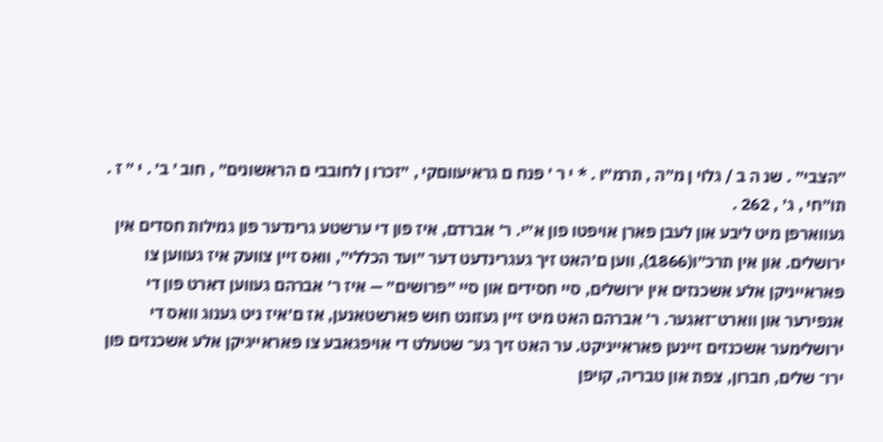״הצבי״ . שנ ה ב / גלױ ן מ״ה , תרמ״ו . * י ר ׳ פנח ם גראיעװםקי , ״זכרו ן לחובבי ם הראשונים״ , חוב ׳ ב׳ . י ״ ז . תו״חי , ג׳ , 262 .
געװארפן מיט ליבע און לעבן פארן אויפטו פון א״י. ר׳ אברדם, איז פון די ערשטע גרינדער פון גמילות חסדים אין ירושלים. און אין תרכ״ו(1866), װען ם׳האט זיך געגרינדעט דער ״ועד הכללי״, װאס זײן צװעק איז געװען צו פאראײניקן אלע אשכנזים אין ירושלים, סײ חסידים און סײ ״פרושים״ — איז ר׳ אברהם געװען דארט פון די אנפירער און װארט־זאגער. ר׳ אברהם האט מיט זײן געזונט חוּש פארשטאנען, אז ם׳איז ניט גענוג װאס די ירושלימער אשכנזים זײנען פאראײניקט. ער האט זיך גע־ שטעלט די אויפגאבע צו פאראײגיקן אלע אשכנזים פון ירו־ שלים, חברון, צפת און טבריה, קויפן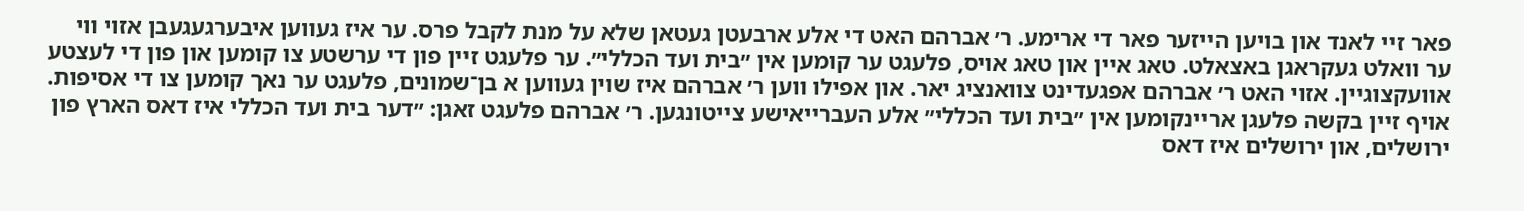פאר זײ לאנד און בויען הײזער פאר די ארימע. ר׳ אברהם האט די אלע ארבעטן געטאן שלא על מנת לקבל פרס. ער איז געװען איבערגעגעבן אזוי װי ער װאלט געקראגן באצאלט. טאג אײן און טאג אויס, פלעגט ער קומען אין ״בית ועד הכללי״. ער פלעגט זײן פון די ערשטע צו קומען און פון די לעצטע אװעקצוגײן. אזוי האט ר׳ אברהם אפגעדינט צװאנציג יאר. און אפילו װען ר׳ אברהם איז שױן געװען א בן־שמונים, פלעגט ער נאך קומען צו די אסיפות. אויף זײן בקשה פלעגן ארײנקומען אין ״בית ועד הכללי״ אלע העברײאישע צײטונגען. ר׳ אברהם פלעגט זאגן: ״דער בית ועד הכללי איז דאס הארץ פון ירושלים, און ירושלים איז דאס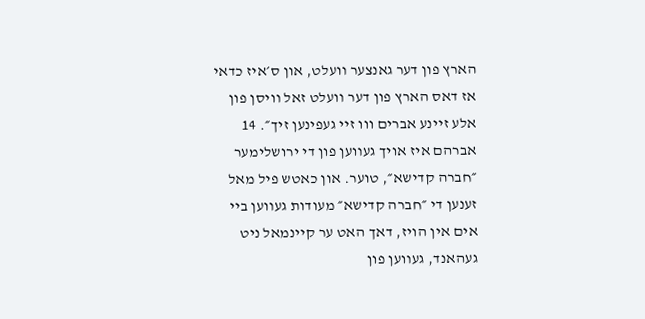הארץ פון דער גאנצער װעלט, און ס׳איז כדאי אז דאס הארץ פון דער װעלט זאל װיסן פון אלע זײנע אברים ווו זײ געפינען זיך״. 14
אברהם איז אויך געװען פון די ירושלימער ״חברה קדישא״, טוער. און כאטש פיל מאל זענען די ״חברה קדישא״ מעודות געװען בײ אים אין הויז, דאך האט ער קײנמאל ניט געהאנד, געװען פון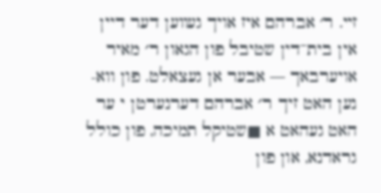זײ. ר׳ אברהם איז אויך געװען דער דיין אין בית־דין שטיבל פון הגאון ר׳ מאיר אויערבאך — אבער אן געצאלט. פון ווא- נען האט זיך ר׳ אברהם דערנערטן י ער האט געהאט א ■שטיקל תמיכה, פון כולל גראדנא, און פון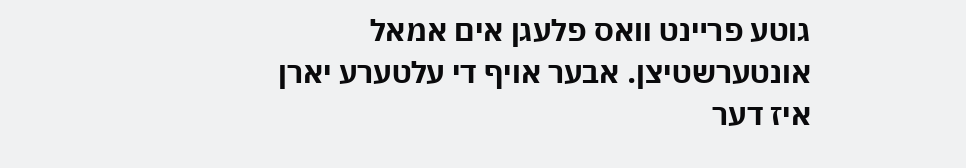גוטע פרײנט װאס פלעגן אים אמאל אונטערשטיצן. אבער אויף די עלטערע יארן איז דער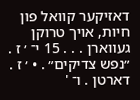דאזיקער קוואל פון חיות, אויך טרוקן געװארן . . . 15 י־ ׳ ז . ״נפש צדיקים״ . • ׳ ז . דארטן . ו־ '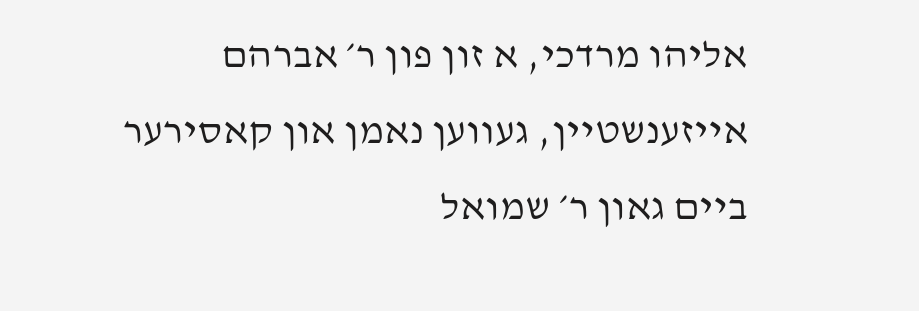אליהו מרדכי, א זון פון ר׳ אברהם אײזענשטײן, געװען נאמן און קאסירער בײם גאון ר׳ שמואל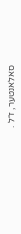סאלאנטער, ז״ל .